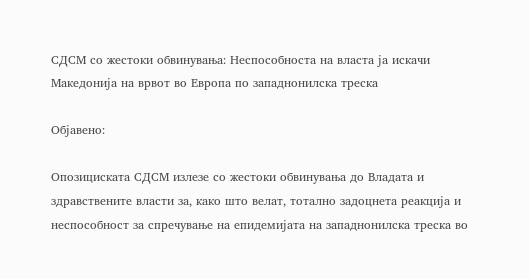СДСМ со жестоки обвинувања: Неспособноста на власта ја искачи Македонија на врвот во Европа по западнонилска треска

Објавено:

Опозициската СДСМ излезе со жестоки обвинувања до Владата и здравствените власти за, како што велат, тотално задоцнета реакција и неспособност за спречување на епидемијата на западнонилска треска во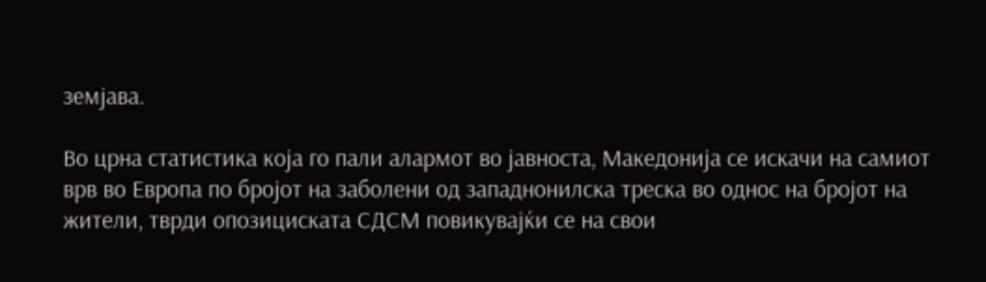земјава.

Во црна статистика која го пали алармот во јавноста, Македонија се искачи на самиот врв во Европа по бројот на заболени од западнонилска треска во однос на бројот на жители, тврди опозициската СДСМ повикувајќи се на свои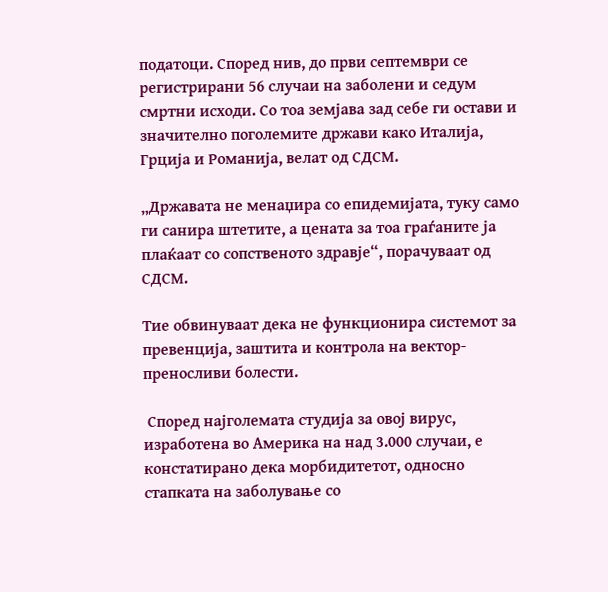податоци. Според нив, до први септември се регистрирани 56 случаи на заболени и седум смртни исходи. Со тоа земјава зад себе ги остави и значително поголемите држави како Италија, Грција и Романија, велат од СДСМ.

„Државата не менаџира со епидемијата, туку само ги санира штетите, а цената за тоа граѓаните ја плаќаат со сопственото здравје“, порачуваат од СДСМ.

Тие обвинуваат дека не функционира системот за превенција, заштита и контрола на вектор-преносливи болести.

 Според најголемата студија за овој вирус, изработена во Америка на над 3.000 случаи, е констатирано дека морбидитетот, односно стапката на заболување со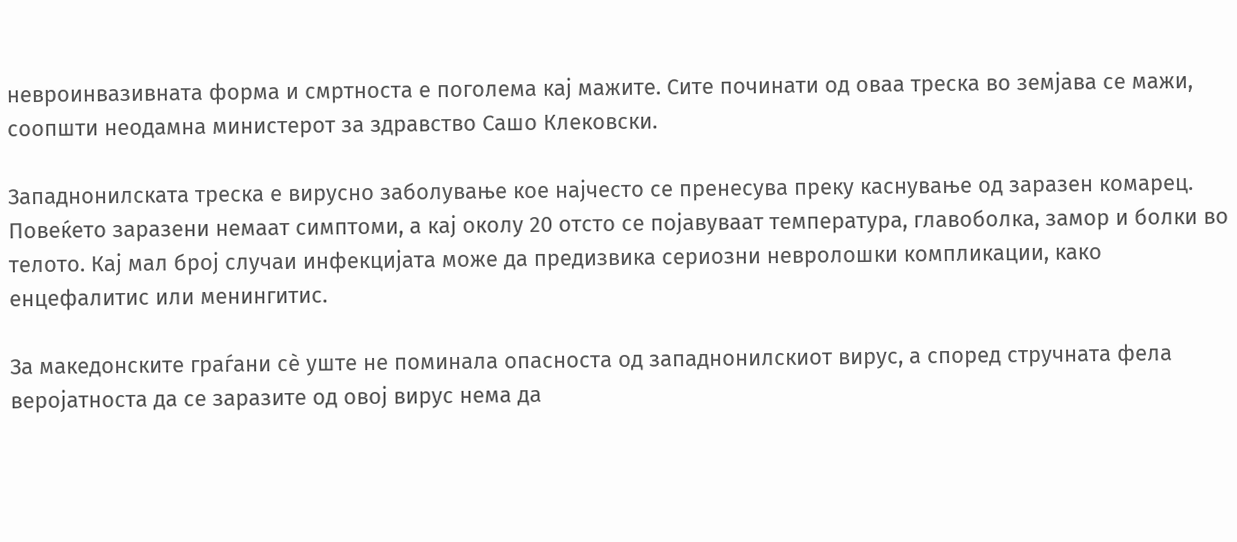невроинвазивната форма и смртноста е поголема кај мажите. Сите починати од оваа треска во земјава се мажи, соопшти неодамна министерот за здравство Сашо Клековски.

Западнонилската треска е вирусно заболување кое најчесто се пренесува преку каснување од заразен комарец. Повеќето заразени немаат симптоми, а кај околу 20 отсто се појавуваат температура, главоболка, замор и болки во телото. Кај мал број случаи инфекцијата може да предизвика сериозни невролошки компликации, како енцефалитис или менингитис.

За македонските граѓани сѐ уште не поминала опасноста од западнонилскиот вирус, а според стручната фела веројатноста да се заразите од овој вирус нема да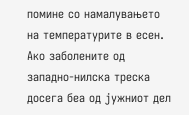помине со намалувањето на температурите в есен. Ако заболените од западно-нилска треска досега беа од јужниот дел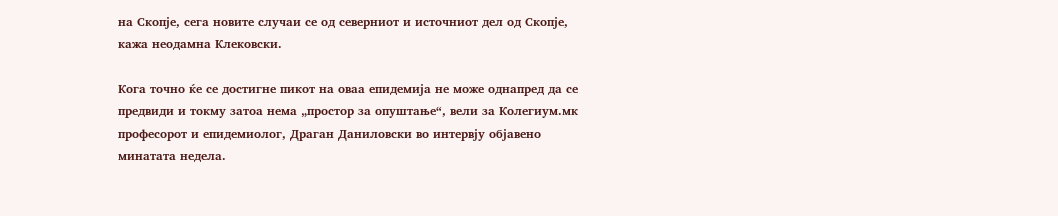на Скопје, сега новите случаи се од северниот и источниот дел од Скопје, кажа неодамна Клековски.

Кога точно ќе се достигне пикот на оваа епидемија не може однапред да се предвиди и токму затоа нема „простор за опуштање“, вели за Колегиум.мк професорот и епидемиолог, Драган Даниловски во интервју објавено минатата недела.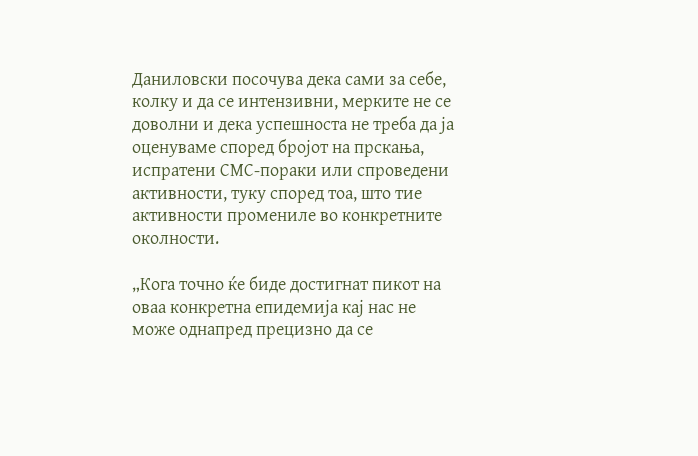Даниловски посочува дека сами за себе, колку и да се интензивни, мерките не се доволни и дека успешноста не треба да ја оценуваме според бројот на прскања, испратени СМС-пораки или спроведени активности, туку според тоа, што тие активности промениле во конкретните околности.

„Кога точно ќе биде достигнат пикот на оваа конкретна епидемија кај нас не може однапред прецизно да се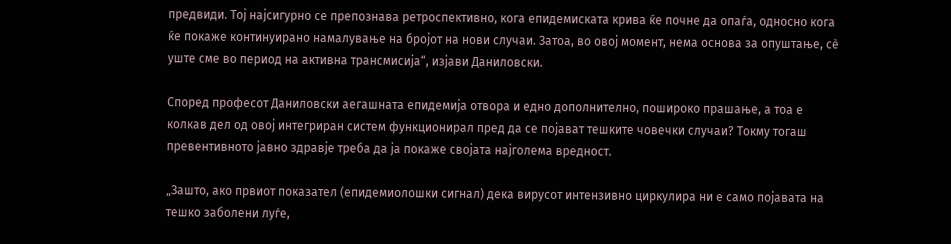предвиди. Тој најсигурно се препознава ретроспективно, кога епидемиската крива ќе почне да опаѓа, односно кога ќе покаже континуирано намалување на бројот на нови случаи. Затоа, во овој момент, нема основа за опуштање, сè уште сме во период на активна трансмисија“, изјави Даниловски.

Според професот Даниловски аегашната епидемија отвора и едно дополнително, пошироко прашање, а тоа е колкав дел од овој интегриран систем функционирал пред да се појават тешките човечки случаи? Токму тогаш превентивното јавно здравје треба да ја покаже својата најголема вредност.

„Зашто, ако првиот показател (епидемиолошки сигнал) дека вирусот интензивно циркулира ни е само појавата на тешко заболени луѓе,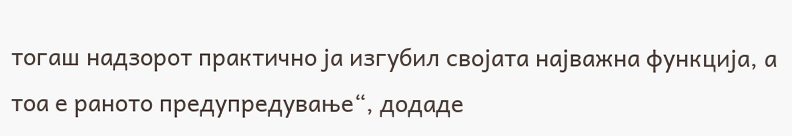тогаш надзорот практично ја изгубил својата најважна функција, а тоа е раното предупредување“, додаде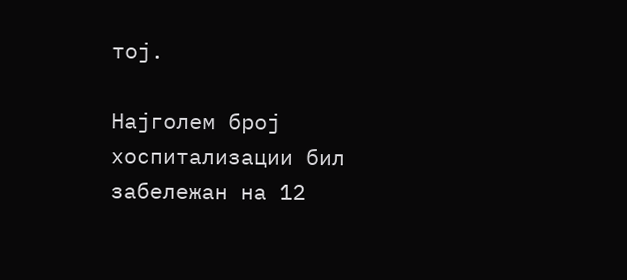тој.

Најголем број хоспитализации бил забележан на 12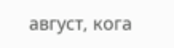август, кога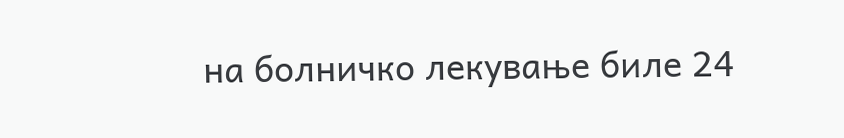на болничко лекување биле 24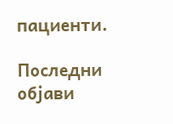пациенти.

Последни објави